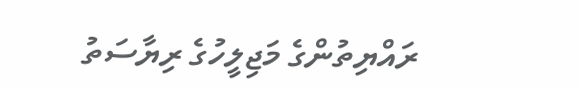ރައްޔިތުންގެ މަޖިލީހުގެ ރިޔާސަތު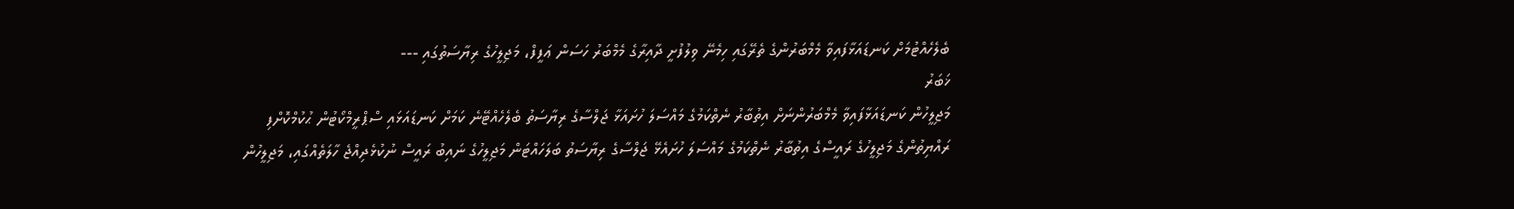ބެލެހެއްޓުމަށް ކަނޑައަޅާފައިވާ މެމްބަރުންގެ ތެރޭގައި ހިމެނޭ ވިލުފުށީ ދާއިރާގެ މެމްބަރު ހަސަން ޢަފީފް، މަޖިލީހުގެ ރިޔާސަތުގައި ---
ޚަބަރު
މަޖިލީހުން ކަނޑައަޅާފައިވާ މެމްބަރުންނަށް އިތުބާރު ނެތްކަމުގެ މައްސަލަ ހުށައަޅާ ޖަލްސާގެ ރިޔާސަތު ބެލެހެއްޓޭނެ ކަމަށް ކަނޑައަޅައި ސްޕްރީމްކޯޓުން ޙުކުމްކޮށްފި
ރައްޔިތުންގެ މަޖިލީހުގެ ރައީސްގެ އިތުބާރު ނެތްކަމުގެ މައްސަލަ ހުށައެޅޭ ޖަލްސާގެ ރިޔާސަތު ބަލަހައްޓަން މަޖިލީހުގެ ނައިބު ރައީސް ނުކުޅެދިއްޖެ ހާލަތެއްގައި، މަޖިލީހުން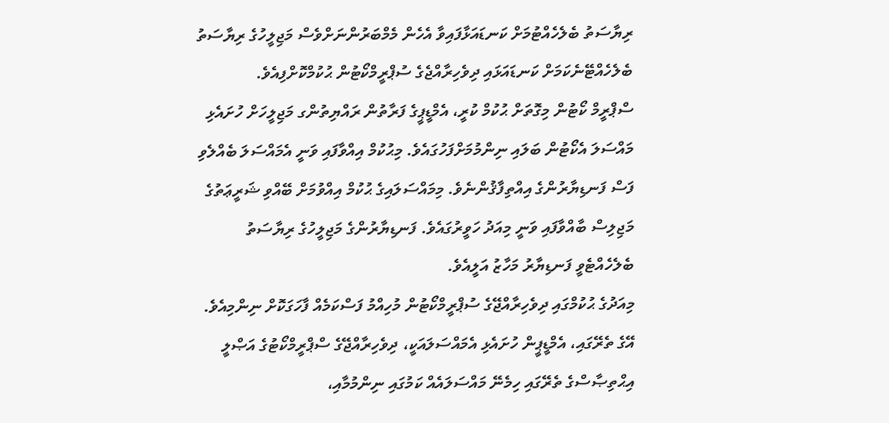ރިޔާސަތު ބެލެހެއްޓުމަށް ކަނޑައަޅާފައިވާ އެހެން މެމްބަރުންނަށްވެސް މަޖިލީހުގެ ރިޔާސަތު ބެލެހެއްޓޭނެކަމަށް ކަނޑައަޅައި ދިވެހިރާއްޖެގެ ސުޕްރީމްކޯޓުން ޙުކުމްކޮށްފިއެވެ.
ސްޕްރީމް ކޯޓުން މިގޮތަށް ޙުކުމް ކުރީ، އެމްޑީޕީގެ ފަރާތުން ރައްޔިތުންގ މަޖިލީހަށް ހުށައެޅި މައްސަލަ އެކޯޓުން ބަލައި ނިންމުމަށްފަހުގައެވެ. މިޙުކުމް އިއްވާފައި ވަނީ އެމައްސަލަ ބެއްލެވި ފަސް ފަނޑިޔާރުންގެ އިއްތިފާޤުންނެވެ. މިމައްސަލައިގެ ޙުކުމް އިއްވުމަށް ބޭއްވި ޝަރީޢަތުގެ މަޖިލިސް ބާއްވާފައި ވަނީ މިއަދު ހަވީރުގައެވެ. ފަނޑިޔާރުންގެ މަޖިލީހުގެ ރިޔާސަތު ބެލެހެއްޓެވީ ފަނޑިޔާރު މަހާޒު އަލީއެވެ.
މިއަދުގެ ޙުކުމްގައި ދިވެހިރާއްޖޭގެ ސުޕްރީމްކޯޓުން މުހިއްމު ފަސްކަމެއް ފާހަގަކޮށް ނިންމިއެވެ. އޭގެ ތެރޭގައި، އެމްޑީޕީން ހުށައެޅި އެމައްސަލައަކީ، ދިވެހިރާއްޖޭގެ ސްޕްރީމްކޯޓުގެ އަޞްލީ އިޙްތިޞާސްގެ ތެރޭގައި ހިމެނޭ މައްސަލައެއް ކަމުގައި ނިންމުމާއި،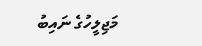މަޖިލީހުގެ ނައިބު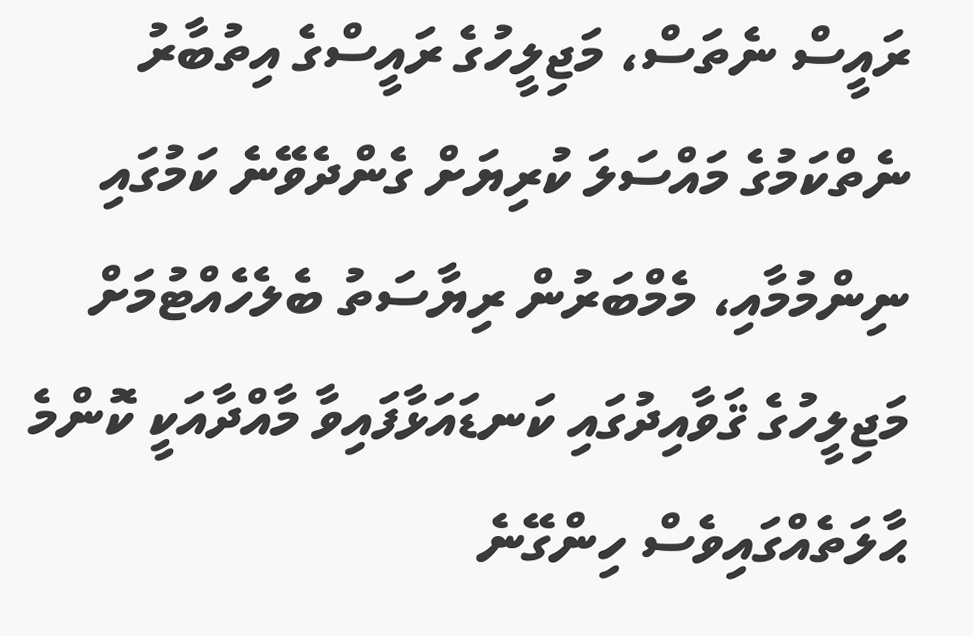ރައީސް ނެތަސް، މަޖިލީހުގެ ރައީސްގެ އިތުބާރު ނެތްކަމުގެ މައްސަލަ ކުރިޔަށް ގެންދެވޭނެ ކަމުގައި ނިންމުމާއި، މެމްބަރުން ރިޔާސަތު ބެލެހެއްޓުމަށް މަޖިލީހުގެ ޤަވާއިދުގައި ކަނޑައަޅާފައިވާ މާއްދާއަކީ ކޮންމެ ޙާލަތެއްގައިވެސް ހިންގޭނެ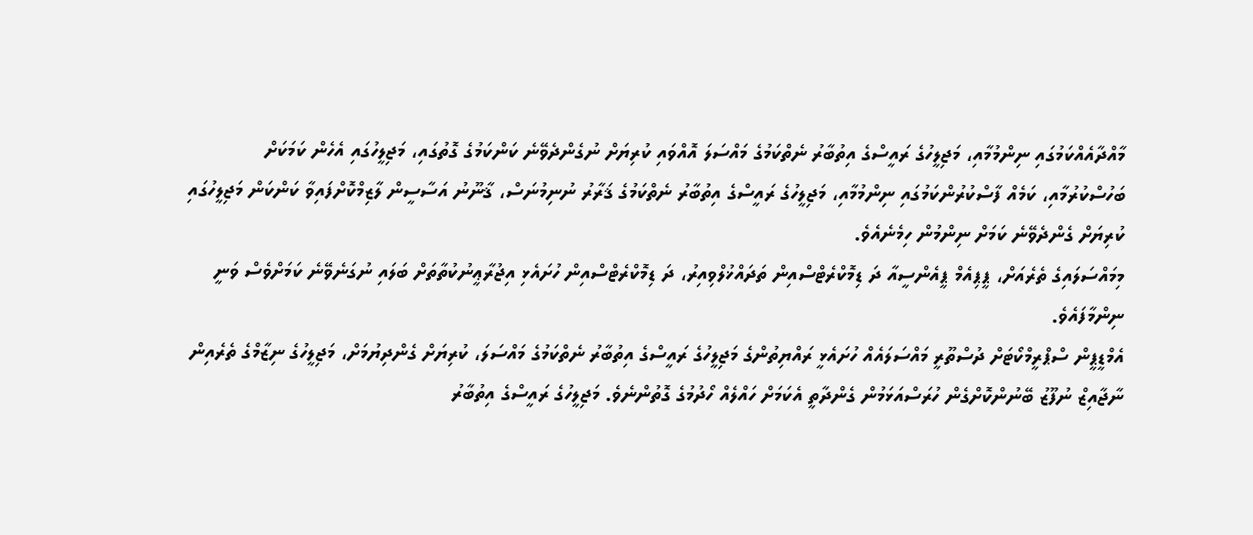މާއްދާއެއްކަމުގައި ނިންމުމާއި، މަޖިލީހުގެ ރައީސްގެ އިތުބާރު ނެތްކަމުގެ މައްސަލަ އޮއްވައި ކުރިޔަށް ނުގެންދެވޭނެ ކަންކަމުގެ ގޮތުގައި، މަޖިލީހުގައި އެހެން ކަމަކަށް ބަހުސްކުރުމާއި، ކަމެއް ފާސްކުރުންކަމުގައި ނިންމުމާއި، މަޖިލީހުގެ ރައީސްގެ އިތުބާރު ނެތްކަމުގެ ޤަރާރު ނުނިމުނަސް، ޤާނޫނު އަސާސީން ލާޒިމްކޮށްފައިވާ ކަންކަން މަޖިލީހުގައި ކުރިޔަށް ގެންދެވޭނެ ކަމަށް ނިންމުން ހިމެނެއެވެ.
މިމައްސަލައިގެ ތެރެއަށް، ޕީޕިއެމް ޕީއެންސީއާ ދަ ޑިމޮކްރެޓްސްއިން ތަދައްޚުލްވިއިރު، ދަ ޑިމޮކްރެޓްސްއިން ހުށައެޅި އިޖުރާޢީނުކުތާތަށް ބަލައި ނުގަނެވޭނެ ކަމަށްވެސް ވަނީ ނިންމާފައެވެ.
އެމްޑީޕީން ސްޕްރީމްކޯޓަށް ދުސްތޫރީ މައްސަލައެއް ހުށައެޅީ ރައްޔިތުންގެ މަޖިލީހުގެ ރައީސްގެ އިތުބާރު ނެތްކަމުގެ މައްސަލަ، ކުރިޔަށް ގެންދިޔުމަށް، މަޖިލީހުގެ ނިޒާމްގެ ތެރެއިން ނާޖާއިޒް ނުފޫޒު ބޭނުންކޮށްގެން ހުރަސްއަޅަމުން ގެންދާތީ އެކަމަށް ހައްލެއް ހޯދުމުގެ ގޮތުންނެވެ. މަޖިލީހުގެ ރައީސްގެ އިތުބާރު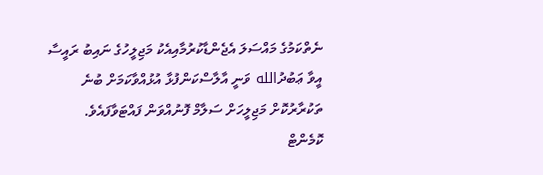ނެތްކަމުގެ މައްސަލަ އެޖެންޑާކުރުމާއިއެކު މަޖިލީހުގެ ނައިބު ރައީސާ އީވާ ޢަބުދުالله ވަނީ އާލާސްކަންފުޅާ އުޅުއްވާކަމަށް ބުނެ ތަކުރާރުކޮށް މަޖިލީހަށް ސަލާމް ފޮނުއްވަން ފައްޓަވާފައެވެ.
ކޮމެންޓް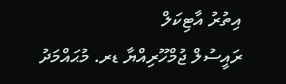އިތުރު އާޓިކަލް
ރައީސުލް ޖުމްހޫރިއްޔާ ޑރ. މުޙައްމަދު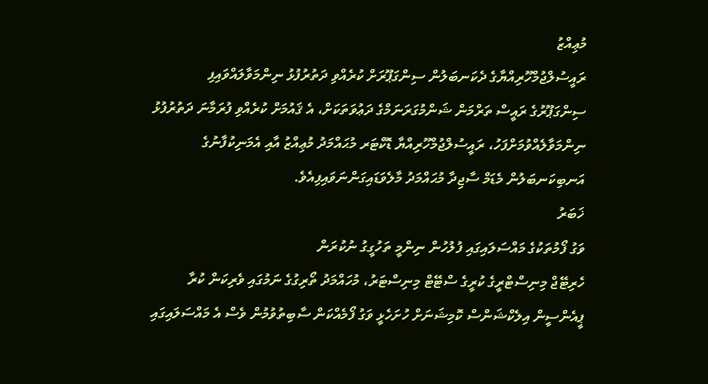މުޢިއްޒު
ރައީސުލްޖުމްހޫރިއްޔާގެ ދެކަނބަލުން ސިންގަޕޫރަށް ކުރެއްވި ދަތުރުފުޅު ނިންމަވާލައްވައިފި
ސިންގަޕޫރުގެ ރައީސް ތަރްމަން ޝަންމުގަރަނަމްގެ ދަޢުވަތަކަށް، އެ ޤައުމަށް ކުރެއްވި ފުރަމާނަ ދަތުރުފުޅު ނިންމަވާލެއްވުމަށްފަހު، ރައީސުލްޖުމްހޫރިއްޔާ ޑޮކްޓަރ މުޙައްމަދު މުޢިއްޒު އާއި އެމަނިކުފާނުގެ އަނބިކަނބަލުން މެޑަމް ސާޖިދާ މުޙައްމަދު މާލެވަޑައިގަންނަވައިފިއެވެ.
ޚަބަރު
ވަގު ފޯމުތަކުގެ މައްސަލައިގައި ފުލުހުން ނިންމީ ތަހުގީގު ނުކުރަން
ހެރިޓޭޖް މިނިސްޓްރީގެ ކުރީގެ ސްޓޭޓް މިނިސްޓަރު، މުހައްމަދު ތޯރިގުގެ ނަމުގައި ވެރިކަން ކުރާ ޕީއެންސީން އިލެކްޝަންސް ކޮމިޝަނަށް ހުށަހެޅީ ވަގު ފޯމެއްކަން ސާބިތުވުމުން ވެސް އެ މައްސަލައިގައި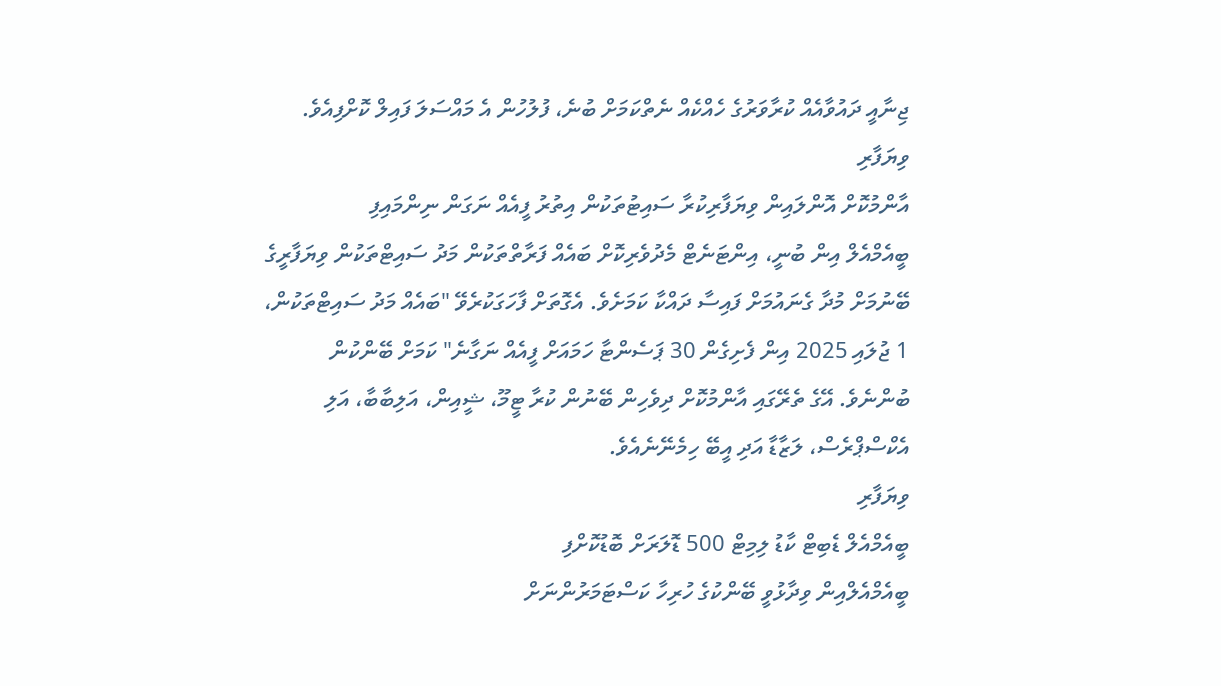ޖިނާއީ ދައުވާއެއް ކުރާވަރުގެ ހެއްކެއް ނެތްކަމަށް ބުނެ، ފުލުހުން އެ މައްސަލަ ފައިލް ކޮށްފިއެވެ.
ވިޔަފާރި
އާންމުކޮށް އޮންލައިން ވިޔަފާރިކުރާ ސައިޓުތަކުން އިތުރު ފީއެއް ނަގަން ނިންމައިފި
ބީއެމްއެލް އިން ބުނީ، އިންޓަނެޓް މެދުވެރިކޮށް ބައެއް ފަރާތްތަކުން މަދު ސައިޓްތަކުން ވިޔަފާރީގެ ބޭނުމަށް މުދާ ގެނައުމަށް ފައިސާ ދައްކާ ކަމަށެވެ. އެގޮތަށް ފާހަގަކުރެވޭ "ބައެއް މަދު ސައިޓްތަކުން، 1 ޖުލައި 2025 އިން ފެށިގެން 30 ޕަސެންޓާ ހަމައަށް ފީއެއް ނަގާނެ" ކަމަށް ބޭންކުން ބުންނެވެ. އޭގެ ތެރޭގައި އާންމުކޮށް ދިވެހިން ބޭނުން ކުރާ ޓީމޫ، ޝީއިން، އަލިބާބާ، އަލި އެކްސްޕްރެސް، ލަޒާޑާ އަދި އީބޭ ހިމެނޭނެއެވެ.
ވިޔަފާރި
ބީއެމްއެލް ޑެބިޓް ކާޑު ލިމިޓް 500 ޑޮލަރަށް ބޮޑުކޮށްފި
ބީއެމްއެލްއިން ވިދާޅުވީ ބޭންކުގެ ހުރިހާ ކަސްޓަމަރުންނަށް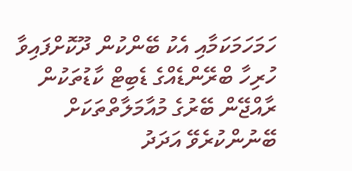ހަމަހަމަކަމާއި އެކު ބޭންކުން ދޫކޮށްފައިވާ ހުރިހާ ބްރޭންޑެއްގެ ޑެބިޓް ކާޑުތަކުން ރާއްޖޭން ބޭރުގެ މުއާމަލާތްތަކަށް ބޭނުންކުރެވޭ އަދަދު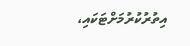އިތުރުކުރުމަށްޓަކައި،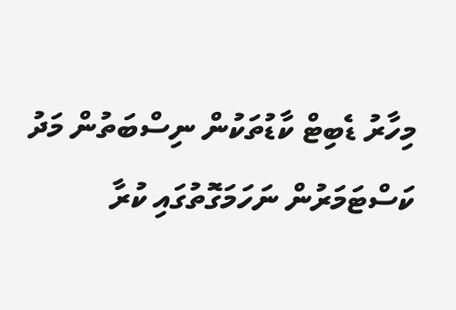މިހާރު ޑެބިޓް ކާޑުތަކުން ނިސްބަތުން މަދު ކަސްޓަމަރުން ނަހަމަގޮތުގައި ކުރާ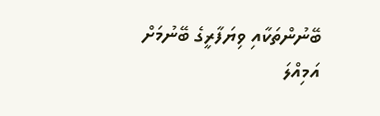ބޭނުންތަކާއި ވިޔަފާރީގެ ބޭނުމަށް އަމިއްލަ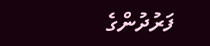ފަރުދުންގެ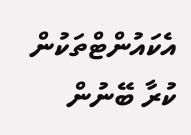އެކައުންޓްތަކުން ކުރާ ބޭނުން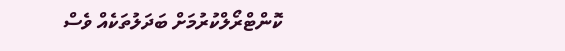ކޮންޓްރޯލްކުރުމަށް ބަދަލުތަކެއް ވެސް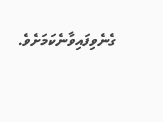ގެނެވިފައިވާނެކަމަށެވެ.